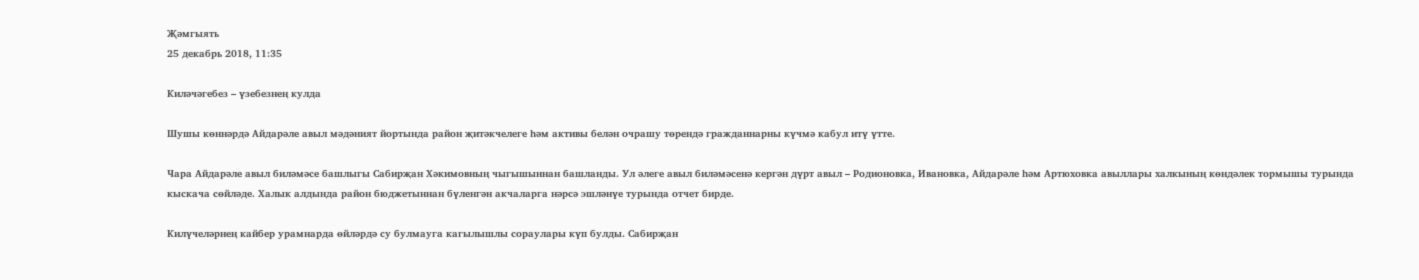Җәмгыять
25 декабрь 2018, 11:35

Киләчәгебез – үзебезнең кулда

Шушы көннәрдә Айдарәле авыл мәдәният йортында район җитәкчелеге һәм активы белән очрашу төрендә гражданнарны күчмә кабул итү үтте.

Чара Айдарәле авыл биләмәсе башлыгы Сабирҗан Хәкимовның чыгышыннан башланды. Ул әлеге авыл биләмәсенә кергән дүрт авыл – Родионовка, Ивановка, Айдарәле һәм Артюховка авыллары халкының көндәлек тормышы турында кыскача сөйләде. Халык алдында район бюджетыннан бүленгән акчаларга нәрсә эшләнүе турында отчет бирде.

Килүчеләрнең кайбер урамнарда өйләрдә су булмауга кагылышлы сораулары күп булды. Сабирҗан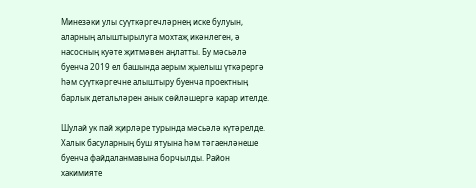Минезәки улы суүткәргечләрнең иске булуын, аларның алыштырылуга мохтаҗ икәнлеген, ә насосның куәте җитмәвен аңлатты. Бу мәсьәлә буенча 2019 ел башында аерым җыелыш үткәрергә һәм суүткәргечне алыштыру буенча проектның барлык детальләрен анык сөйләшергә карар ителде.

Шулай ук пай җирләре турында мәсьәлә күтәрелде. Халык басуларның буш ятуына һәм тәгаенләнеше буенча файдаланмавына борчылды. Район хакимияте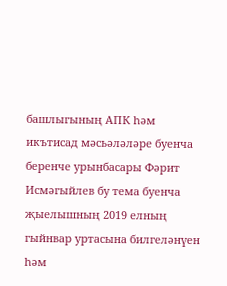башлыгының АПК һәм икътисад мәсьәләләре буенча беренче урынбасары Фәрит Исмәгыйлев бу тема буенча җыелышның 2019 елның гыйнвар уртасына билгеләнүен һәм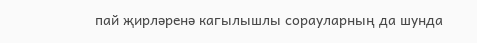пай җирләренә кагылышлы сорауларның да шунда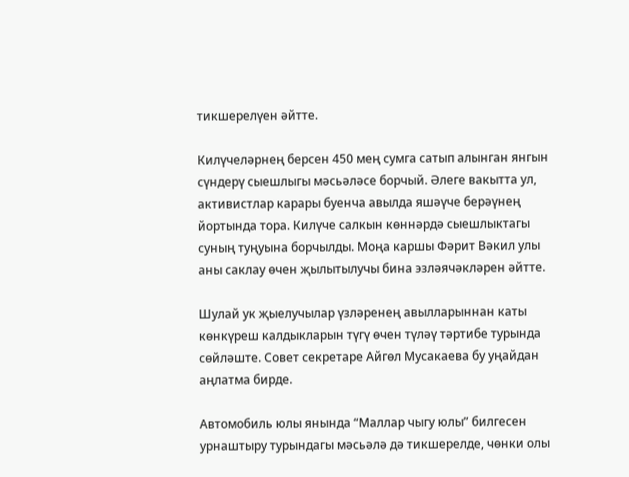тикшерелүен әйтте.

Килүчеләрнең берсен 450 мең сумга сатып алынган янгын сүндерү сыешлыгы мәсьәләсе борчый. Әлеге вакытта ул, активистлар карары буенча авылда яшәүче берәүнең йортында тора. Килүче салкын көннәрдә сыешлыктагы суның туңуына борчылды. Моңа каршы Фәрит Вәкил улы аны саклау өчен җылытылучы бина эзләячәкләрен әйтте.

Шулай ук җыелучылар үзләренең авылларыннан каты көнкүреш калдыкларын түгү өчен түләү тәртибе турында сөйләште. Совет секретаре Айгөл Мусакаева бу уңайдан аңлатма бирде.

Автомобиль юлы янында “Маллар чыгу юлы” билгесен урнаштыру турындагы мәсьәлә дә тикшерелде, чөнки олы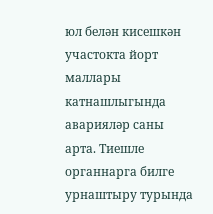юл белән кисешкән участокта йорт маллары катнашлыгында аварияләр саны арта. Тиешле органнарга билге урнаштыру турында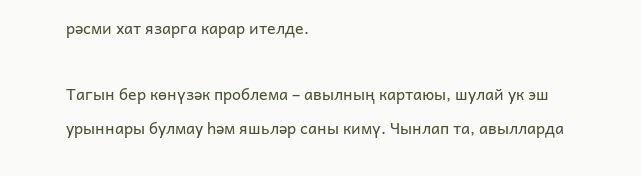рәсми хат язарга карар ителде.

Тагын бер көнүзәк проблема – авылның картаюы, шулай ук эш урыннары булмау һәм яшьләр саны кимү. Чынлап та, авылларда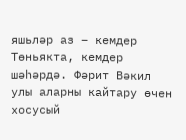яшьләр аз – кемдер Төньякта, кемдер шәһәрдә. Фәрит Вәкил улы аларны кайтару өчен хосусый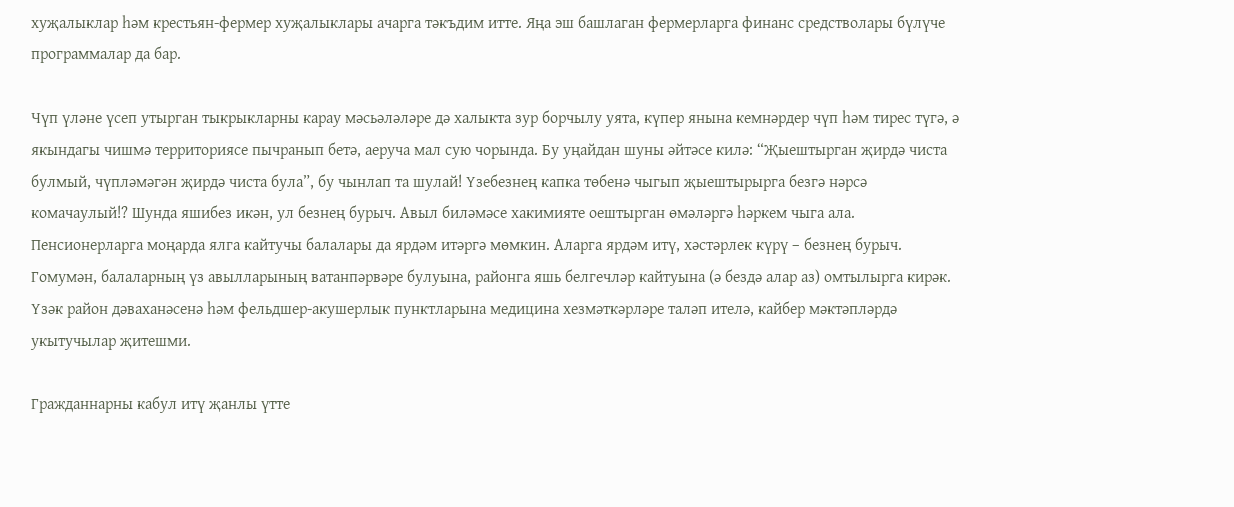хуҗалыклар һәм крестьян-фермер хуҗалыклары ачарга тәкъдим итте. Яңа эш башлаган фермерларга финанс средстволары бүлүче программалар да бар.

Чүп үләне үсеп утырган тыкрыкларны карау мәсьәләләре дә халыкта зур борчылу уята, күпер янына кемнәрдер чүп һәм тирес түгә, ә якындагы чишмә территориясе пычранып бетә, аеруча мал сую чорында. Бу уңайдан шуны әйтәсе килә: “Җыештырган җирдә чиста булмый, чүпләмәгән җирдә чиста була”, бу чынлап та шулай! Үзебезнең капка төбенә чыгып җыештырырга безгә нәрсә комачаулый!? Шунда яшибез икән, ул безнең бурыч. Авыл биләмәсе хакимияте оештырган өмәләргә һәркем чыга ала. Пенсионерларга моңарда ялга кайтучы балалары да ярдәм итәргә мөмкин. Аларга ярдәм итү, хәстәрлек күрү – безнең бурыч. Гомумән, балаларның үз авылларының ватанпәрвәре булуына, районга яшь белгечләр кайтуына (ә бездә алар аз) омтылырга кирәк. Үзәк район дәваханәсенә һәм фельдшер-акушерлык пунктларына медицина хезмәткәрләре таләп ителә, кайбер мәктәпләрдә укытучылар җитешми.

Гражданнарны кабул итү җанлы үтте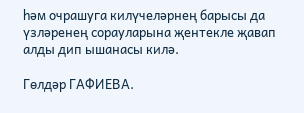һәм очрашуга килүчеләрнең барысы да үзләренең сорауларына җентекле җавап алды дип ышанасы килә.

Гөлдәр ГАФИЕВА.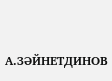А.ЗӘЙНЕТДИНОВ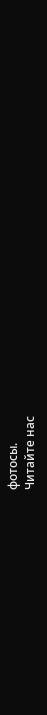фотосы.
Читайте нас